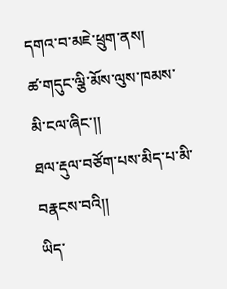དགའ་བ་མཇེ་ཕྲུག་ནས།
ཚ་གདུང་ལྕི་མོས་ལུས་ཁམས་མི་ངལ་ཞིང་།།
ཐལ་རྡུལ་བཙོག་པས་མིད་པ་མི་བརྣངས་བའི།།
ཡིད་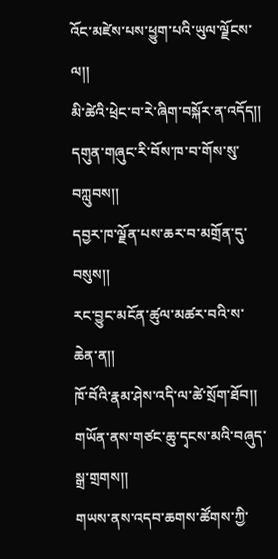འོང་མཛེས་པས་ཕྱུག་པའི་ཡུལ་ལྗོངས་ལ།།
མི་ཚེའི་ཕྲེང་བ་རེ་ཞིག་བསྐོར་ན་འདོད།།
དགུན་གཞུང་རི་བོས་ཁ་བ་གོས་སུ་བཀླུབས།།
དབྱར་ཁ་ལྗོན་པས་ཆར་བ་མགྲོན་དུ་བསུས།།
རང་བྱུང་མངོན་ཚུལ་མཚར་བའི་ས་ཆེན་ན།།
ཁོ་བོའི་རྣམ་ཤེས་འདི་ལ་ཚེ་སྲོག་ཐོབ།།
གཡོན་ནས་གཙང་ཆུ་དྭངས་མའི་བཞུད་སྒྲ་གྲགས།།
གཡས་ནས་འདབ་ཆགས་ཚོགས་ཀྱི་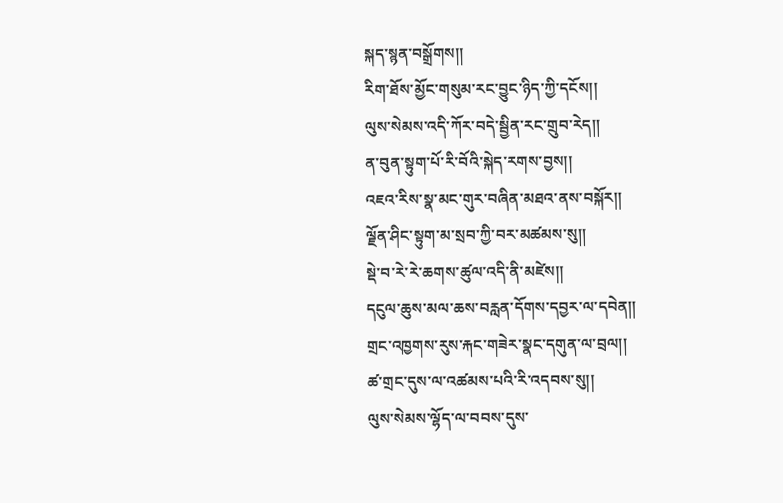སྐད་སྙན་བསྒྲོགས།།
རིག་ཐོས་མྱོང་གསུམ་རང་བྱུང་ཉིད་ཀྱི་དངོས།།
ལུས་སེམས་འདི་ཀོར་བདེ་སྦྱིན་རང་གྲུབ་རེད།།
ན་བུན་སྟུག་པོ་རི་བོའི་སྐེད་རགས་བྱས།།
འཇའ་རིས་སྣ་མང་གུར་བཞིན་མཐའ་ནས་བསྐོར།།
ལྗོན་ཤིང་སྟུག་མ་སྲབ་ཀྱི་བར་མཚམས་སུ།།
སྡེ་བ་རེ་རེ་ཆགས་ཚུལ་འདི་ནི་མཛེས།།
དངུལ་ཆུས་མལ་ཆས་བརླན་དོགས་དབྱར་ལ་དབེན།།
གྲང་འཁྱགས་རུས་རྐང་གཟེར་སྣང་དགུན་ལ་བྲལ།།
ཚ་གྲང་དུས་ལ་འཚམས་པའི་རི་འདབས་སུ།།
ལུས་སེམས་ལྷོད་ལ་བབས་དུས་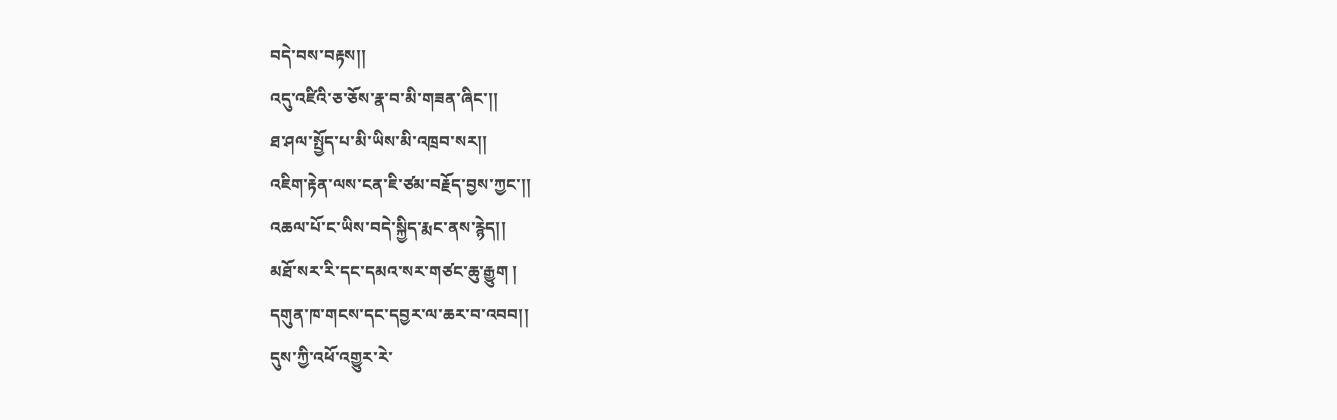བདེ་བས་བརྟས།།
འདུ་འཛིའི་ཅ་ཅོས་རྣ་བ་མི་གཟན་ཞིང་།།
ཐ་ཤལ་སྤྱོད་པ་མི་ཡིས་མི་འཁྲབ་སར།།
འཇིག་རྟེན་ལས་ངན་ཇི་ཙམ་བརྗོད་བྱས་ཀྱང་།།
འཆལ་པོ་ང་ཡིས་བདེ་སྐྱིད་རྨང་ནས་རྙེད།།
མཐོ་སར་རི་དང་དམའ་སར་གཙང་ཆུ་རྒྱུག །
དགུན་ཁ་གངས་དང་དབྱར་ལ་ཆར་བ་འབབ།།
དུས་ཀྱི་འཕོ་འགྱུར་རེ་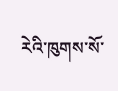རེའི་ཁུགས་སོ་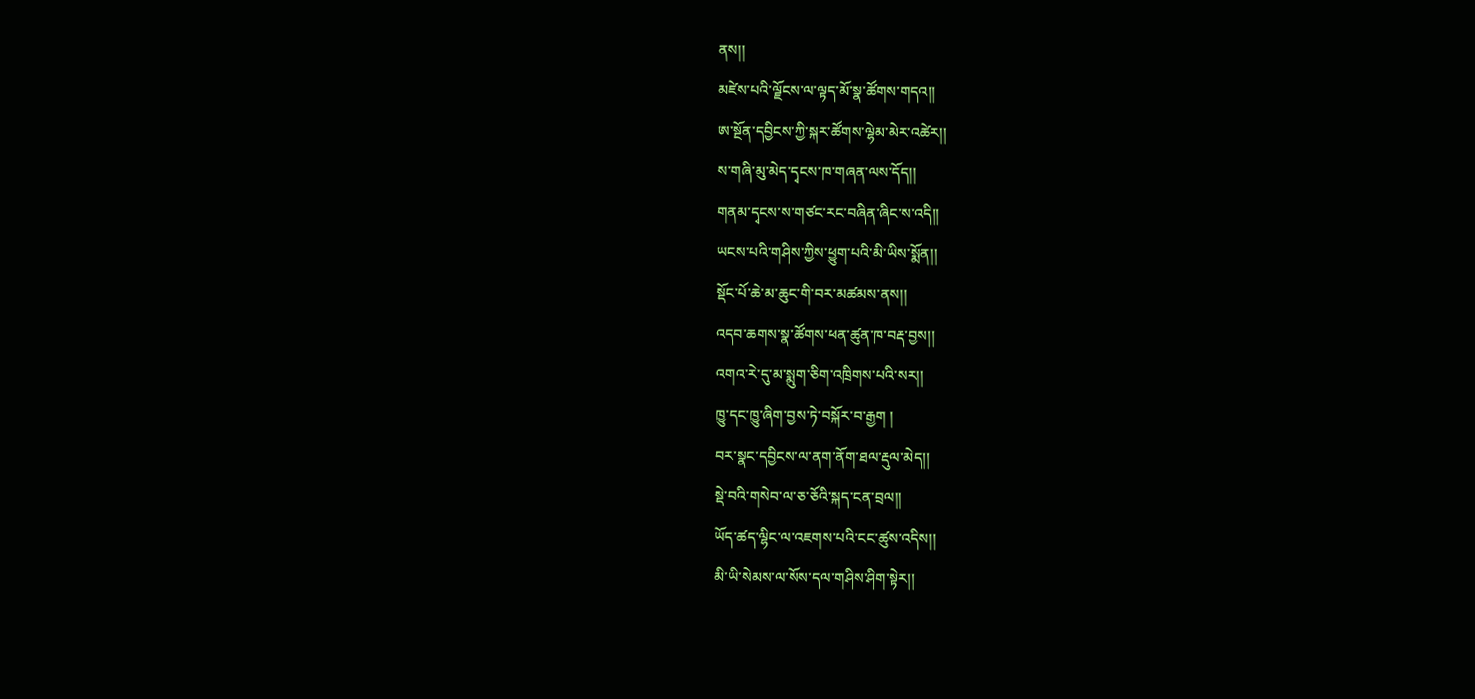ནས།།
མཛེས་པའི་ལྗོངས་ལ་ལྟད་མོ་སྣ་ཚོགས་གདའ།།
ཨ་སྔོན་དབྱིངས་ཀྱི་སྐར་ཚོགས་ལྷེམ་མེར་འཚེར།།
ས་གཞི་མུ་མེད་དྭངས་ཁ་གཞན་ལས་དོད།།
གནམ་དྭངས་ས་གཙང་རང་བཞིན་ཞིང་ས་འདི།།
ཡངས་པའི་གཤིས་ཀྱིས་ཕྱུག་པའི་མི་ཡིས་སྨོན།།
སྡོང་པོ་ཆེ་མ་ཆུང་གི་བར་མཚམས་ནས།།
འདབ་ཆགས་སྣ་ཚོགས་ཕན་ཚུན་ཁ་བརྡ་བྱས།།
འགའ་རེ་དུ་མ་སྨུག་ཅིག་འཁྲིགས་པའི་སར།།
ཁྱུ་དང་ཁྱུ་ཞིག་བྱས་ཏེ་བསྐོར་བ་རྒྱག །
བར་སྣང་དབྱིངས་ལ་ནག་ནོག་ཐལ་རྡུལ་མེད།།
སྡེ་བའི་གསེབ་ལ་ཅ་ཅོའི་སྐད་ངན་བྲལ།།
ཡོད་ཚད་ལྷིང་ལ་འཇགས་པའི་ངང་ཚུས་འདིས།།
མི་ཡི་སེམས་ལ་སོས་དལ་གཤིས་ཤིག་སྟེར།།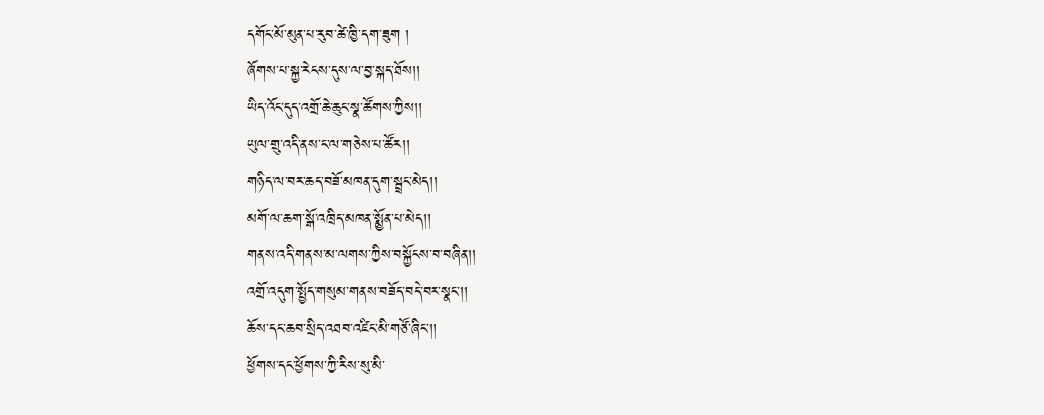དགོང་མོ་མུན་པ་རུབ་ཚེ་ཁྱི་དག་ཟུག །
ཞོགས་པ་སྐྱ་རེངས་དུས་ལ་བྱ་སྐད་ཐོས།།
ཡིད་འོང་དུད་འགྲོ་ཆེ་ཆུང་སྣ་ཚོགས་ཀྱིས།།
ཡུལ་གྲུ་འདི་ནས་ང་ལ་གཅེས་པ་ཚོར།།
གཉིད་ལ་བར་ཆད་བཟོ་མཁན་དུག་སྦྲང་མེད།།
མགོ་ལ་ཆག་སྒོ་འཁྲིད་མཁན་སྨྱོན་པ་མེད།།
གནས་འདི་གནས་མ་ལགས་ཀྱིས་བསྐྱོངས་བ་བཞིན།།
འགྲོ་འདུག་སྤྱོད་གསུམ་གནས་བཟོད་བདེ་བར་སྣང་།།
ཆོས་དང་ཆབ་སྲིད་འཐབ་འཛིང་མི་གཙོ་ཞིང་།།
ཕྱོགས་དང་ཕྱོགས་ཀྱི་རིས་སུ་མི་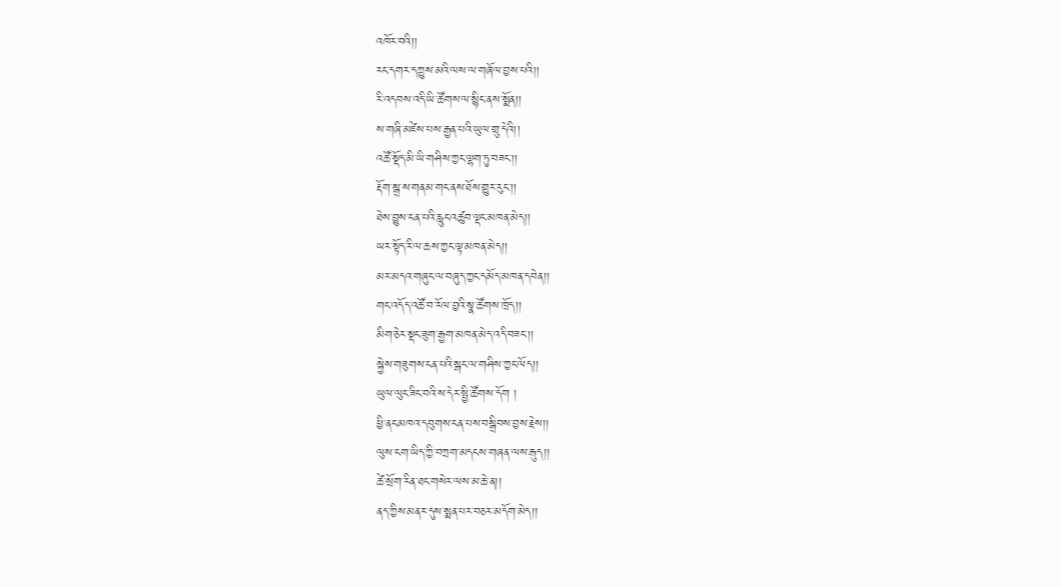འཁོར་བའི།།
རང་དགར་དཀྱུས་མའི་ལས་ལ་གཞོལ་བྱས་པའི།།
རི་འདབས་འདི་ཡི་ཚོགས་ལ་སྙིང་ནས་སྨོན།།
ས་གཞི་མཛེས་པས་རྒྱན་པའི་ཡུལ་གྲུ་དེའི།།
འཚོ་སྡོད་མི་ཡི་གཤིས་ཀྱང་ལྷག་ཏུ་བཟང་།།
རྡོག་སྒྲ་ས་གནམ་གང་ནས་ཐོས་གྱུར་རུང་།།
ཐེས་བྱུས་ངན་པའི་རླུང་འཚུབ་ལྡང་མཁན་མེད།།
ཡར་སྟོད་རི་ལ་ཆས་ཀྱང་ལྟ་མཁན་མེད།།
མར་མདའ་གཞུང་ལ་བཞུད་ཀྱང་དམོད་མཁན་དབེན།།
གང་འདོད་འཚོ་བ་རོལ་བྱའི་སྣ་ཚོགས་ཁྲོད།།
མིག་ཅེར་སྡང་ཟུག་རྒྱག་མཁན་མེད་འདི་བཟང་།།
སྐྱེས་གཟུགས་ངན་པའི་སྒང་ལ་གཤིས་ཀྱང་ལོད།།
ཡུལ་ལུང་ཟིང་བའི་ས་དེར་སྤྱི་ཚོགས་དོག །
ཕྱི་ནང་མཁའ་དབུགས་ངན་པས་བསྒྲིབས་བྱས་རྗེས།།
ལུས་ངག་ཡིད་ཀྱི་བཀྲག་མདངས་གཞན་ལས་རྒུད།།
ཚེ་སྲོག་རིན་ཐང་གསེར་ལས་མ་ཆེ་ན།།
ནད་ཀྱིས་མནར་དུས་སྨན་པར་བཅར་མདོག་མེད།།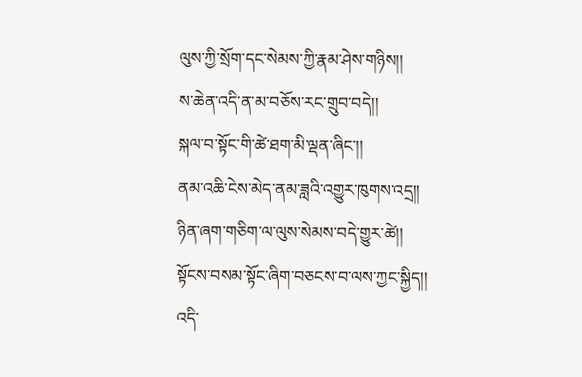ལུས་ཀྱི་སྲོག་དང་སེམས་ཀྱི་རྣམ་ཤེས་གཉིས།།
ས་ཆེན་འདི་ན་མ་བཅོས་རང་གྲུབ་བདེ།།
སྐལ་བ་སྟོང་གི་ཚེ་ཐག་མི་ལྡན་ཞིང་།།
ནམ་འཆི་ངེས་མེད་ནམ་ཟླའི་འགྱུར་ཁུགས་འདྲ།།
ཉིན་ཞག་གཅིག་ལ་ལུས་སེམས་བདེ་གྱུར་ཚེ།།
སྟོངས་བསམ་སྟོང་ཞིག་བཅངས་བ་ལས་ཀྱང་སྐྱིད།།
འདི་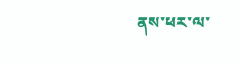ནས་ཕར་ལ་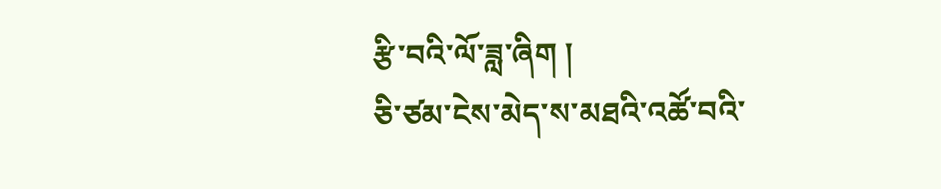རྩི་བའི་ལོ་ཟླ་ཞིག །
ཅི་ཙམ་ངེས་མེད་ས་མཐའི་འཚོ་བའི་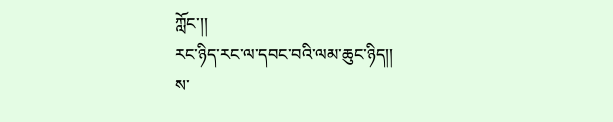ཀློང་།།
རང་ཉིད་རང་ལ་དབང་བའི་ལམ་ཆུང་ཉིད།།
ས་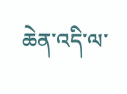ཆེན་འདི་ལ་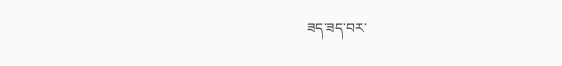ཟད་ཟད་བར་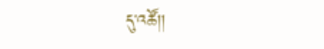དུ་འཚོ།།